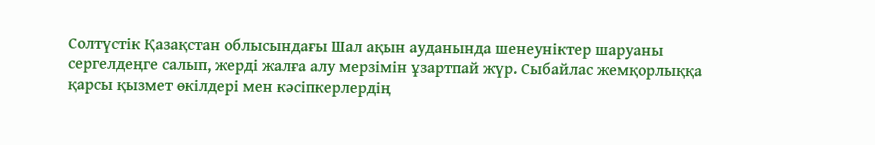Солтүстік Қазақстан облысындағы Шал ақын ауданында шенеуніктер шаруаны сергелдеңге салып, жерді жалға алу мерзімін ұзартпай жүр. Сыбайлас жемқорлыққа қарсы қызмет өкілдері мен кәсіпкерлердің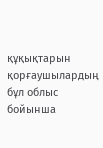құқықтарын қорғаушылардың бұл облыс бойынша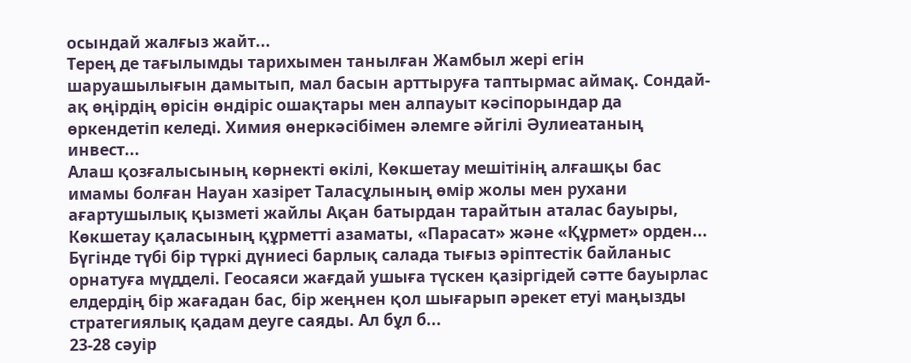осындай жалғыз жайт...
Терең де тағылымды тарихымен танылған Жамбыл жері егін шаруашылығын дамытып, мал басын арттыруға таптырмас аймақ. Сондай-ақ өңірдің өрісін өндіріс ошақтары мен алпауыт кәсіпорындар да өркендетіп келеді. Химия өнеркәсібімен әлемге әйгілі Әулиеатаның инвест...
Алаш қозғалысының көрнекті өкілі, Көкшетау мешітінің алғашқы бас имамы болған Науан хазірет Таласұлының өмір жолы мен рухани ағартушылық қызметі жайлы Ақан батырдан тарайтын аталас бауыры, Көкшетау қаласының құрметті азаматы, «Парасат» және «Құрмет» орден...
Бүгінде түбі бір түркі дүниесі барлық салада тығыз әріптестік байланыс орнатуға мүдделі. Геосаяси жағдай ушыға түскен қазіргідей сәтте бауырлас елдердің бір жағадан бас, бір жеңнен қол шығарып әрекет етуі маңызды стратегиялық қадам деуге саяды. Ал бұл б...
23-28 сәуір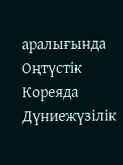аралығында Оңтүстік Кореяда Дүниежүзілік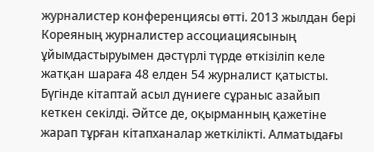журналистер конференциясы өтті. 2013 жылдан бері Кореяның журналистер ассоциациясының ұйымдастыруымен дәстүрлі түрде өткізіліп келе жатқан шараға 48 елден 54 журналист қатысты.
Бүгінде кітаптай асыл дүниеге сұраныс азайып кеткен секілді. Әйтсе де, оқырманның қажетіне жарап тұрған кітапханалар жеткілікті. Алматыдағы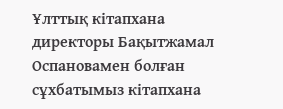Ұлттық кітапхана директоры Бақытжамал Оспановамен болған сұхбатымыз кітапхана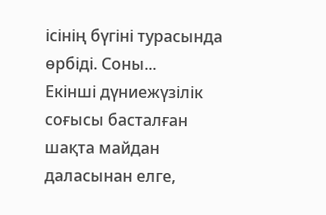ісінің бүгіні турасында өрбіді. Соны...
Екінші дүниежүзілік соғысы басталған шақта майдан даласынан елге,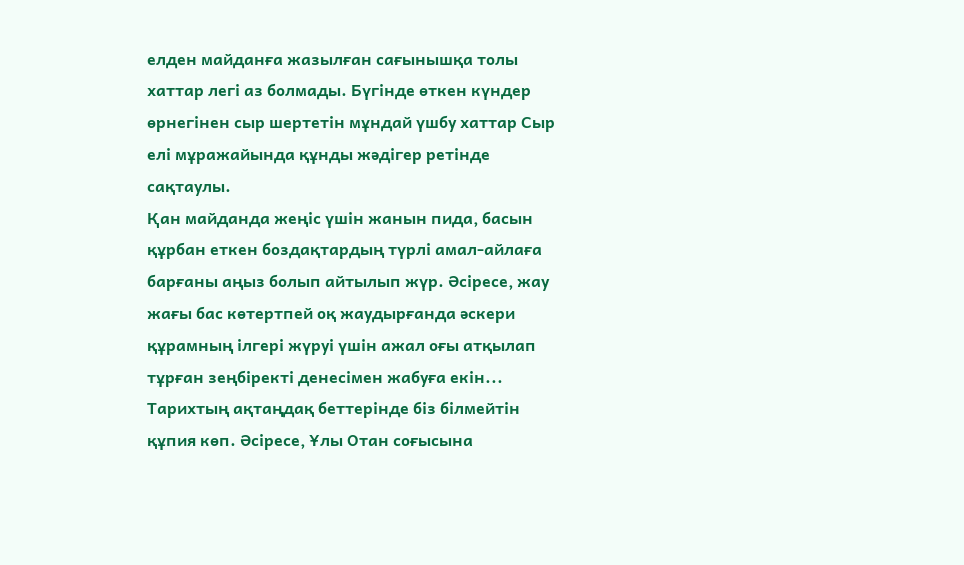елден майданға жазылған сағынышқа толы хаттар легі аз болмады. Бүгінде өткен күндер өрнегінен сыр шертетін мұндай үшбу хаттар Сыр елі мұражайында құнды жәдігер ретінде сақтаулы.
Қан майданда жеңіс үшін жанын пида, басын құрбан еткен боздақтардың түрлі амал-айлаға барғаны аңыз болып айтылып жүр. Әсіресе, жау жағы бас көтертпей оқ жаудырғанда әскери құрамның ілгері жүруі үшін ажал оғы атқылап тұрған зеңбіректі денесімен жабуға екін...
Тарихтың ақтаңдақ беттерінде біз білмейтін құпия көп. Әсіресе, Ұлы Отан соғысына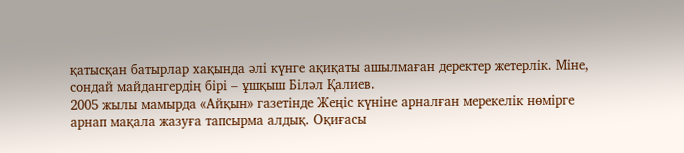қатысқан батырлар хақында әлі күнге ақиқаты ашылмаған деректер жетерлік. Міне, сондай майдангердің бірі – ұшқыш Біләл Қалиев.
2005 жылы мамырда «Айқын» газетінде Жеңіс күніне арналған мерекелік нөмірге арнап мақала жазуға тапсырма алдық. Оқиғасы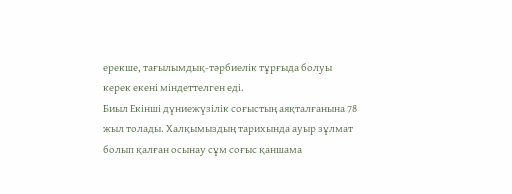ерекше, тағылымдық-тәрбиелік тұрғыда болуы керек екені міндеттелген еді.
Биыл Екінші дүниежүзілік соғыстың аяқталғанына 78 жыл толады. Халқымыздың тарихында ауыр зұлмат болып қалған осынау сұм соғыс қаншама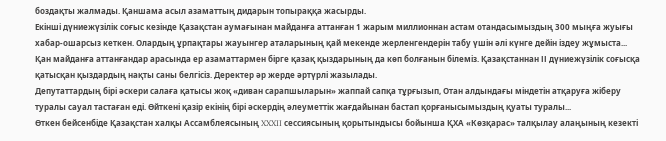боздақты жалмады. Қаншама асыл азаматтың дидарын топыраққа жасырды.
Екінші дүниежүзілік соғыс кезінде Қазақстан аумағынан майданға аттанған 1 жарым миллионнан астам отандасымыздың 300 мыңға жуығы хабар-ошарсыз кеткен. Олардың ұрпақтары жауынгер аталарының қай мекенде жерленгендерін табу үшін әлі күнге дейін іздеу жұмыста...
Қан майданға аттанғандар арасында ер азаматтармен бірге қазақ қыздарының да көп болғанын білеміз. Қазақстаннан ІІ дүниежүзілік соғысқа қатысқан қыздардың нақты саны белгісіз. Деректер әр жерде әртүрлі жазылады.
Депутаттардың бірі әскери салаға қатысы жоқ «диван сарапшыларын» жаппай сапқа тұрғызып, Отан алдындағы міндетін атқаруға жіберу туралы сауал тастаған еді. Өйткені қазір екінің бірі әскердің әлеуметтік жағдайынан бастап қорғанысымыздың қуаты туралы...
Өткен бейсенбіде Қазақстан халқы Ассамблеясының XXXII сессиясының қорытындысы бойынша ҚХА «Көзқарас» талқылау алаңының кезекті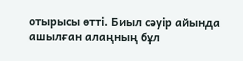отырысы өтті. Биыл сәуір айында ашылған алаңның бұл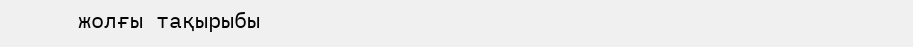жолғы тақырыбы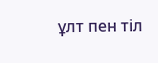ұлт пен тіл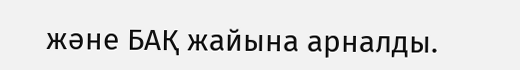және БАҚ жайына арналды.